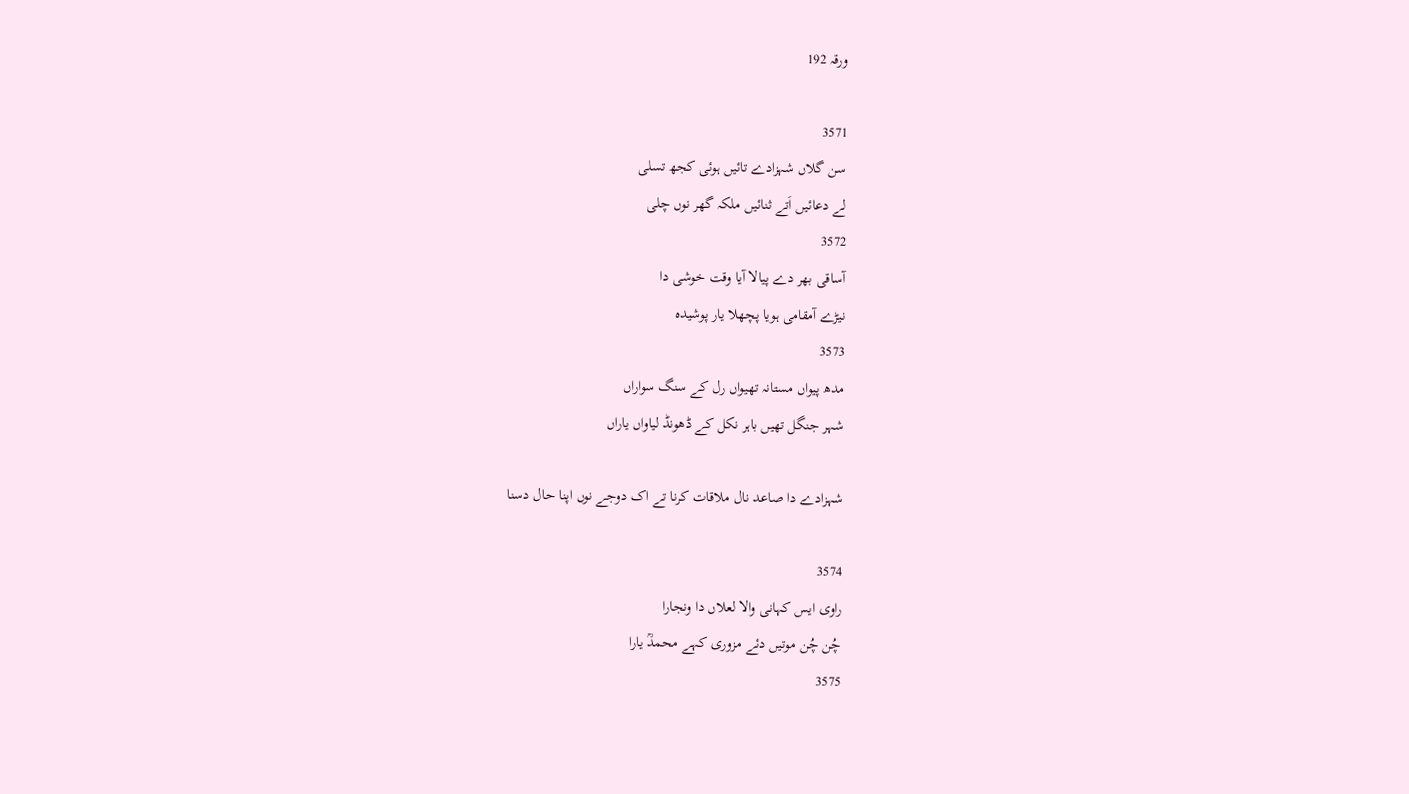ورقہ 192

3571
سن گلاں شہزادے تائیں ہوئی کجھ تسلی
لے دعائیں اَتے ثنائیں ملکہ گھر نوں چلی
3572
آساقی بھر دے پیالا آیا وقت خوشی دا
نیڑے آمقامی ہویا پچھلا یار پوشیدہ
3573
مدھ پیواں مستانہ تھیواں رل کے سنگ سواراں
شہر جنگل تھیں باہر نکل کے ڈھونڈ لیاواں یاراں

شہزادے دا صاعد نال ملاقات کرنا تے اک دوجے نوں اپنا حال دسنا

3574
راوی ایس کہانی والا لعلاں دا ونجارا
چُن چُن موتیں دئے مزوری کہے محمدؒ یارا
3575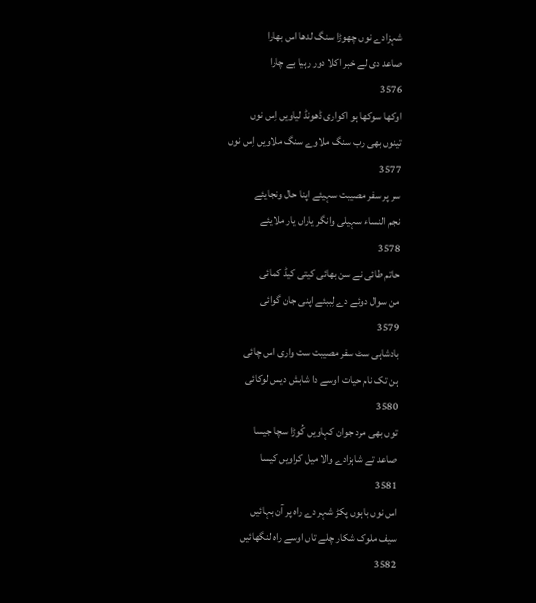شہزادے نوں چھوڑا سنگ لدھا اس بھارا
صاعد دی لے خبر اکلا دور رہیا بے چارا
3576
اوکھا سوکھا ہو اکواری ڈھونڈ لیاویں اِس نوں
تینوں بھی رب سنگ ملاوے سنگ ملاویں اِس نوں
3577
سر پر سفر مصیبت سہیئے اپنا حال ونجایئے
نجم النساء سہیلی وانگر یاراں یار ملایئے
3578
حاتم طائی نے سن بھائی کیتی کیڈ کمائی
من سوال دوئے دے لِببئے اپنی جان گوائی
3579
بادشاہی سٹ سفر مصیبت ست واری اس چائی
ہن تک نام حیات اوسے دا شابش دیس لوکائی
3580
توں بھی مرد جوان کہاویں کُوڑا سچا جیسا
صاعد تے شاہزادے والا میل کراویں کیسا
3581
اس نوں باہوں پکڑ شہر دے راہ پر آن بہائیں
سیف ملوک شکار چلے تاں اوسے راہ لنگھائیں
3582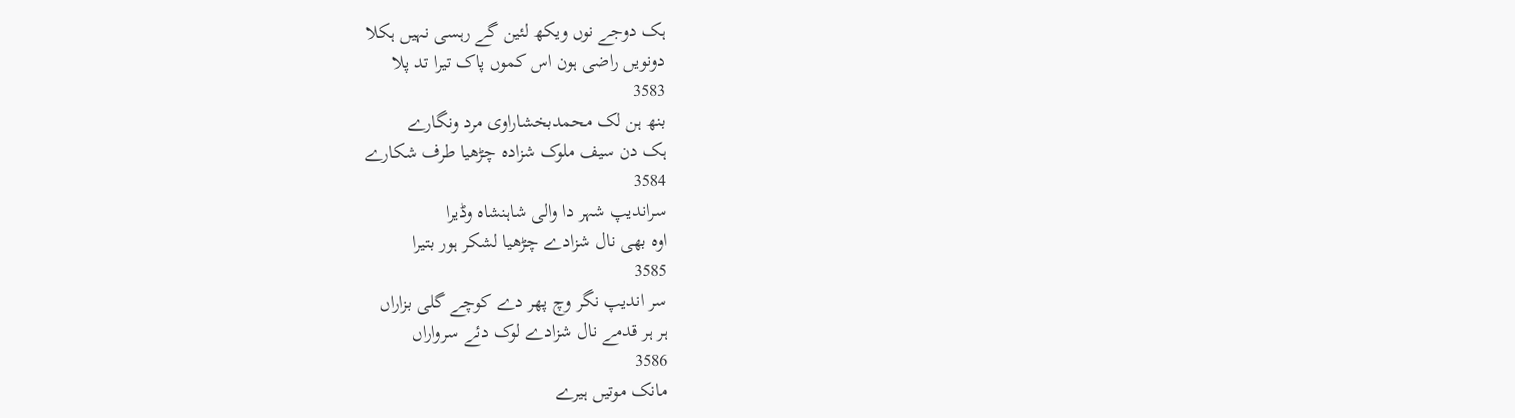ہک دوجے نوں ویکھ لئین گے رہسی نہیں ہکلا
دونویں راضی ہون اس کموں پاک تیرا تد پلا
3583
بنھ ہن لک محمدبخشاراوی مرد ونگارے
ہک دن سیف ملوک شزادہ چڑھیا طرف شکارے
3584
سراندیپ شہر دا والی شاہنشاہ وڈیرا
اوہ بھی نال شزادے چڑھیا لشکر ہور بتیرا
3585
سر اندیپ نگر وچ پھر دے کوچے گلی بزاراں
ہر ہر قدمے نال شزادے لوک دئے سرواراں
3586
مانک موتیں ہیرے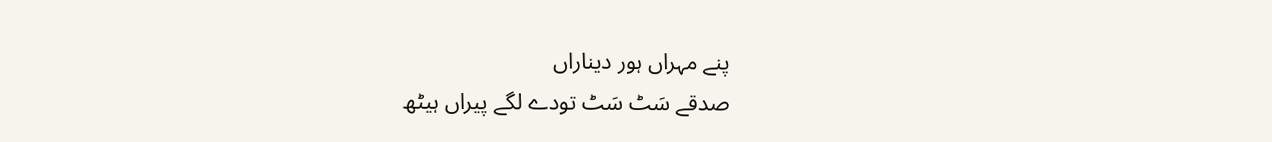پنے مہراں ہور دیناراں
صدقے سَٹ سَٹ تودے لگے پیراں ہیٹھ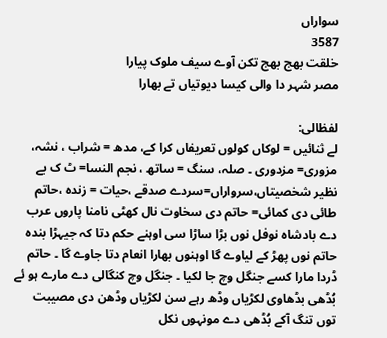سواراں
3587
خلقت بھج بھج تکن آوے سیف ملوک پیارا
مصر شہر دا والی کیسا دیوتیاں تے بھارا

لفظالی:
لے ثنائیں = لوکاں کولوں تعریفاں کرا کے، مدھ = شراب ، نشہ، مزوری= مزدوری ۔ صلہ، سنگ = ساتھ ، نجم النسا= ٹ ک بے نظیر شخصیتاں،سرواراں=سردے صدقے ،حیات = زندہ ،حاتم طائی دی کمائی= حاتم دی سخاوت نال کھٹی نامنا پاروں عرب دے بادشاہ نوفل نوں بڑا ساڑا سی اوہنے حکم دتا کہ جیہڑا بندہ حاتم نوں پھڑ کے لیاوے گا اوہنوں بھارا انعام دتا جاوے گا ۔ حاتم ڈردا مارا کسے جنگل وچ جا لکیا ۔ جنگل وچ کنگالی دے مارے ہو ئے بُڈھی بڈھاوی لکڑیاں وڈھ رہے سن لکڑیاں وڈھن دی مصیبت توں تنگ آکے بُڈھی دے مونہوں نکل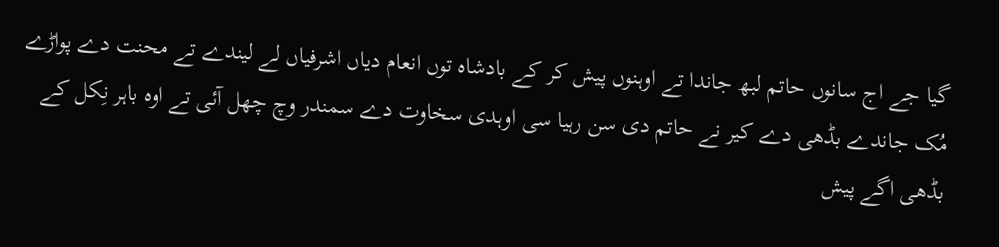گیا جے اج سانوں حاتم لبھ جاندا تے اوہنوں پیش کر کے بادشاہ توں انعام دیاں اشرفیاں لے لیندے تے محنت دے پواڑے مُک جاندے بڈھی دے کیر نے حاتم دی سن رہیا سی اوہدی سخاوت دے سمندر وچ چھل آئی تے اوہ باہر نِکل کے بڈھی اگے پیش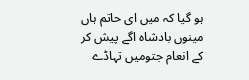ہو گیا کہ میں ای حاتم ہاں مینوں بادشاہ اگے پیش کر کے انعام جتومیں تہاڈے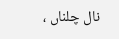نال چلناں ،